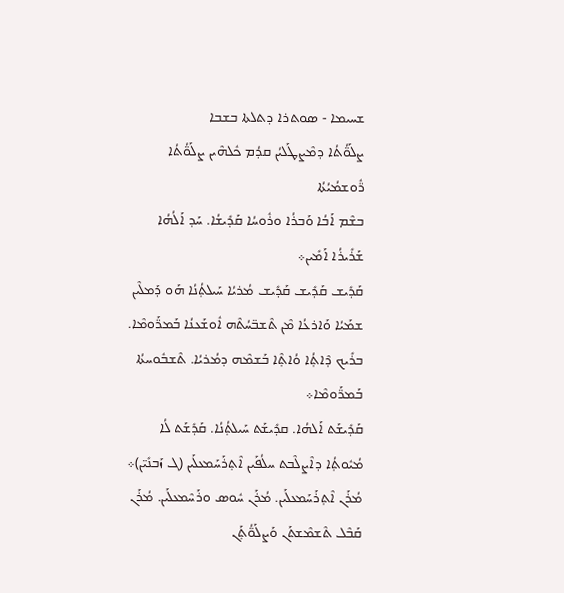ܫܚܝܡܐ - ܣܘܬܪܐ ܕܬܠܬܐ ܒܫܒܐ
ܨܠܰܘ̈ܳܬܳܐ ܕܡܶܨܛܰܠܝܳܢ ܩܕܳܡ ܟܽܠܗܶܝܢ ܨܠܰܘ̈ܳܬܳܐ ܪ̈ܽܘܫܡܳܝܳܬܳܐ
ܒܫܶܡ ܐܰܒܳܐ ܘܰܒܪܳܐ ܘܪܽܘܚܳܐ ܩܰܕܺܝܫܳܐ. ܚܰܕ ܐܰܠܳܗܳܐ ܫܰܪܺܝܪܳܐ ܐܰܡܺܝܢ܀
ܩܰܕܺܝܫ ܩܰܕܺܝܫ ܩܰܕܺܝܫ ܡܳܪܝܳܐ ܚܰܝܠܬ̣ܳܢܳܐ ܗܰܘ ܕܰܡܠܶܝܢ ܫܡܰܝܳܐ ܘܰܐܪܥܳܐ ܡܶܢ ܬܶܫܒ̈ܚܳܬܶܗ ܐܽܘܫܰܥܢܳܐ ܒܰܡܪ̈ܰܘܡܶܐ. ܒܪܺܝܟ ܕܶܐܬ̣ܳܐ ܘܳܐܬ̣ܶܐ ܒܰܫܡܶܗ ܕܡܳܪܝܳܐ. ܬܶܫܒܽܘܚܬܳܐ ܒܰܡܪ̈ܰܘܡܶܐ܀
ܩܰܕܺܝܫܰܬ ܐܰܠܗܳܐ. ܩܕܺܝܫܰܬ ܚܰܝܠܬ̣ܳܢܳܐ. ܩܰܕܺܫܰܬ ܠܳܐ ܡܳܝܽܘܬ̣ܳܐ ܕܐܶܨܠܶܒܬ ܚܠܳܦܰܝܢ ܐܶܬ̣ܪܰܚܰܡܥܠܰܝܢ (ܓ ܙܰܒܢܺܝ̈ܢ)܀
ܡܳܪܰܢ ܐܶܬ̣ܪܰܚܰܡܥܠܰܝܢ. ܡܳܪܰܢ ܚܽܘܣ ܘܪܰܚܶܡܥܠܰܝܢ. ܡܳܪܰܢ ܩܰܒܶܠ ܬܶܫܡܶܫܬܰܢ ܘܰܨܠܰܘ̈ܳܬ̣ܰܢ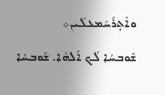ܘܐܶܬ̣ܪܰܚܰܡܥܠܰܝܢ܀
ܫܽܘܒܚܳܐ ܠܳܟ ܐܰܠܗܳܐ. ܫܽܘܒܚܳܐ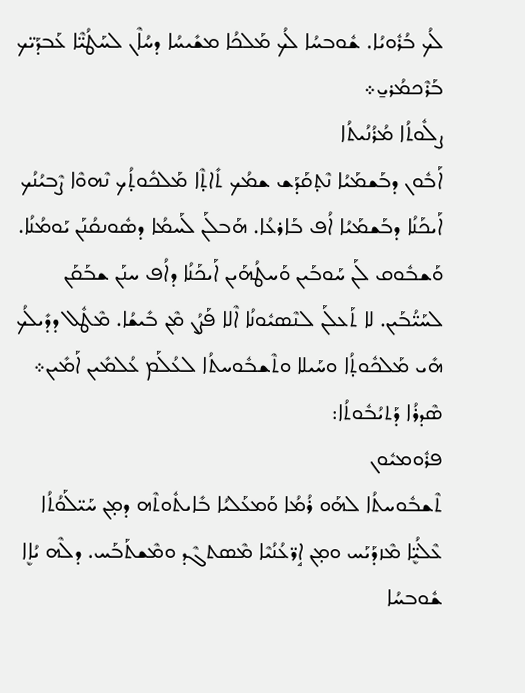ܠܳܟ ܒܳܪܽܘܝܳܐ. ܫܽܘܒܚܳܐ ܠܳܟ ܡܰܠܟܳܐ ܡܫܺܝܚܳܐ ܕܚܳܐܶܢ ܠܚܰܛܳܝ̈ܶܐ ܥܰܒܕܰܝ̈ܟ ܒܰܪܶܟܡܳܪܝ̱܀
ܨܠܽܘܬܳܐ ܡܳܪܳܢܳܝܬܳܐ
ܐܰܒܽܘܢ ܕܒܰܫܡܰܝܳܐ ܢܶܬ̣ܩܰܕܰܫ ܫܡܳܟ ܬܺܐܬ̣ܶܐ ܡܰܠܟܽܘܬ̣ܳܟ ܢܶܗܘܶܐ ܨܶܒܝܳܢܳܟ ܐܰܝܟܰܢܳܐ ܕܒܰܫܡܰܝܳܐ ܐܳܦ ܒܰܐܪܥܳܐ. ܗܰܒܠܰܢ ܠܰܚܡܳܐ ܕܣܽܘܢܩܳܢܰܢ ܝܰܘܡܳܢܳܐ. ܘܰܫܒܽܘܩ ܠܰܢ ܚܰܘܒܰܝܢ ܘܰܚܛܳܗܰܝܢ ܐܰܝܟܰܢܳܐ ܕܐܳܦ ܚܢܰܢ ܫܒܰܩܰܢ ܠܚܰܝ̈ܳܒܰܝܢ. ܠܐ ܬܰܥܠܰܢ ܠܢܶܣܝܽܘܢܳܐ ܐܶܠܐ ܦܰܨܳܢ ܡܶܢ ܒܺܝܫܳܐ. ܡܶܛܽܠ ܕܕܺܝܠܳܟ ܗܺܝ ܡܰܠܟܽܘܬ̣ܳܐ ܘܚܰܝܠܐ ܘܬܶܫܒܽܘܚܬܳܐ ܠܥܳܠܰܡ ܥܳܠܡܺܝܢ ܐܰܡܺܝܢ܀
ܣܶܕܪܳܐ ܕܰܬܝܳܒܽܘܬܳܐ:
ܦܪܽܘܡܝܽܘܢ
ܬܶܫܒܽܘܚܬܳܐ ܠܗܰܘ ܪܳܡܳܐ ܘܰܡܥܰܠܝܳܐ ܒܺܐܝܬܽܘܬܶܗ ܕܡ̣ܢ ܚܰܝ̈ܠܰܘܳܬܳܐ ܥܶܠܳܝܷ̈ܐ ܡܶܙܕܰܝܰܚ ܘܡ̣ܢ ܐܱܪ̈ܥܳܢܳܝܶܐ ܡܶܣܬܓܶܕ ܘܡܶܫܬܰܒܰܚ. ܕܠܶܗ ܝܳܐܷܐ ܫܽܘܒܚܳܐ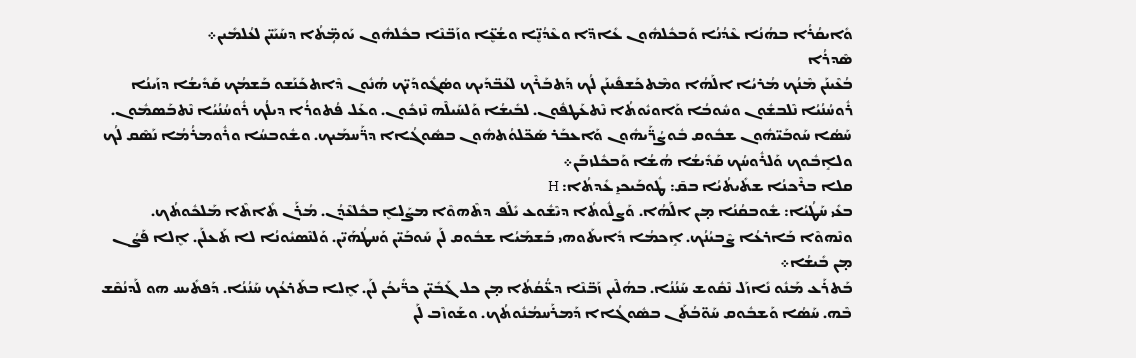ܘܺܐܝܩܳܪܳܐ ܒܗܳܢܳܐ ܥܶܕܳܢܳܐ ܘܰܒܟܽܠܗܽܘܢ ܥܺܐܕ̈ܐ ܘܥܶܕܳܢܷ̈ܐ ܘܫܳܥܷ̈ܐ ܘܙܰܒ̈ܢܶܐ ܒܟܽܠܗܽܘܢ ܝܰܘܡܴ̈ܬܳܐ ܕܚܰܝܰܝ̈ܢ ܠܥܳܠܡܺܝܢ܀
ܣܶܕܪܳܐ
ܒܳܥܶܝܢܰܢ ܡܶܢܳܟ ܡܳܪܝܳܐ ܐܠܰܗܳܐ ܘܡܶܬܟܰܫܦܺܝܢܰܢ ܠܳܟ ܕܰܬܒܰܪܶܟ ܠܥܰܒ̈ܕܰܝܟ ܘܣܳܓܽܘܕܰܝ̈ܟ ܗܳܢܽܘܢ ܕܶܐܬܟܰܢܰܫܘ ܒܰܫܡܳܟ ܩܰܕܺܝܫܳܐ ܕܙܰܝܢܳܐ ܪܽܘܚܳܢܳܝܳܐ ܢܶܠܒܫܽܘܢ ܘܚܽܘܒܳܐ ܘܰܐܘܝܽܘܬܳܐ ܢܶܬܥܰܛܦܽܘܢ. ܠܒܺܝܫܳܐ ܘܰܠܚܰܝܠܶܗ ܢܶܙܟܽܘܢ. ܘܥܰܠ ܦܳܬܘܪܳܐ ܕܝܠܳܟ ܪܽܘܚܳܢܳܝܳܐ ܢܶܬܒܰܣܡܽܘܢ. ܚܰܣܳܐ ܚܰܘܒܰܝ̈ܗܽܘܢ ܫܒܽܘܩ ܒܽܘܨܳܪ̈ܰܝܗܽܘܢ ܘܰܐܥܒܰܪ ܣܰܟ̈ܠܘܳܬܗܽܘܢ ܒܣܽܘܓܳܐܐ ܕܪ̈ܰܚܡܰܝܟ. ܘܫܽܘܒܚܳܐ ܘܪܽܘܡܪܳܡܳܐ ܢܰܣܶܩ ܠܳܟ ܘܠܐܱܒܽܘܟ ܘܰܠܪܽܘܚܳܟ ܩܰܕܺܝܫܳܐ ܗܳܫܳܐ ܘܰܒܟܽܠܙܒܰܢ܀
ܩܠܐ ܒܪܶܟܢܳܐ ܫܬܺܝܬܳܝܳܐ ܒܩ̄: ܛܽܘܒܰܝܟܝ̱ ܥܺܕܬܳܐ: H
ܒܥܺܝ ܚܰܛܳܝܳܐ: ܫܽܘܒܩܳܢܳܐ ܡ̣ܢ ܐܠܰܗܳܐ. ܘܰܨܠܽܘܬܳܐ ܕܝܶܫܽܘܥ ܝܺܠܰܦ ܕܬܶܗܘܶܐ ܡܨܰܠܐܷ ܒܟܽܠܥܶܕܳܢ. ܡܳܪܰܢ ܬܺܐܬܶܐ ܡܰܠܟܽܘܬܳܟ. ܘܢܶܗܘܶܐ ܒܰܐܪܥܳܐ ܨܶܒܝܳܢܳܟ. ܐܱܟܡܳܐ ܕܺܐܝܬܰܘܗܝ ܒܰܫܡܰܝܳܐ ܫܒܽܘܩ ܠܰܢ ܚܰܘܒܰܝ̈ܢ ܘܰܚܛܳܗܰܝ̈ܢ. ܘܰܠܢܶܣܝܽܘܢܳܐ ܠܐ ܬܰܥܠܰܢ. ܐܷܠܐ ܦܰܨܳܢ ܡ̣ܢ ܒܺܝܫܳܐ܀
ܒܰܬܪܰܥ ܡܰܢܽܘ ܢܺܐܙܰܠ ܢܶܩܽܘܫ ܚܰܢܳܢܳܐ. ܒܗܳܠܶܝܢ ܙܰܒ̈ܢܶܐ ܕܥ̈ܳܩܳܬܳܐ ܡ̣ܢ ܟܠ ܓܰܒܺܝ̈ܢ ܟܪ̈ܺܝܟܳܢ ܠܰܢ. ܐܷܠܐ ܒܬܰܪܥܳܟ ܚܰܢܳܢܳܐ. ܕܰܦܬܺܝܚ ܗܘ ܠܰܕܢܳܩܶܫ ܒܶܗ. ܚܰܣܳܐ ܘܰܫܒܽܘܩ ܚܰܘ̈ܒܳܬܰܢ ܒܣܽܘܓܳܐܐ ܕܰܡܪܰܚܡܳܢܽܘܬܳܟ. ܘܫܰܘܙܶܒ ܠܰܢ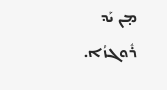ܡ̣ܢ ܝܰܕ ܪܽܘܓܙܳܐ.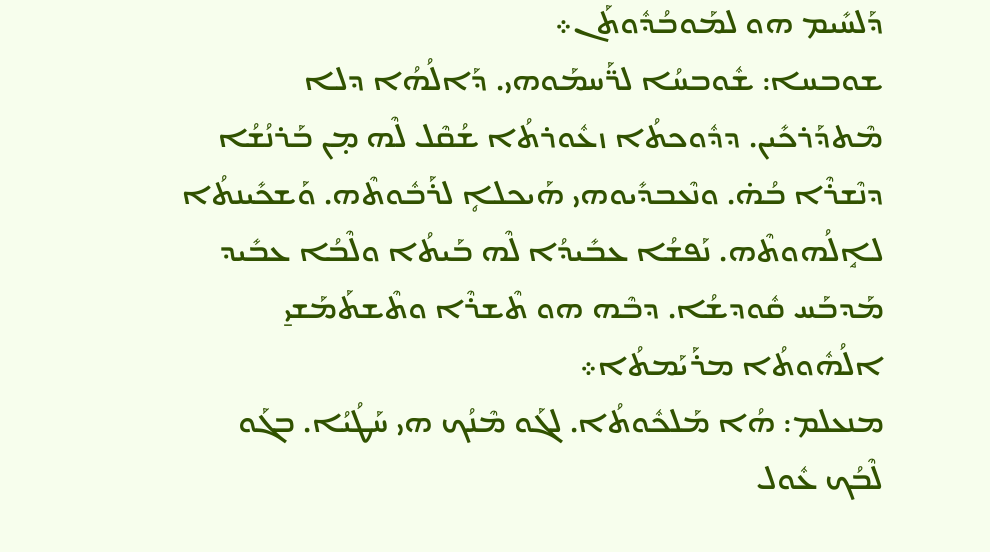ܕܰܠܚܺܝܡ ܗܘ ܠܡܰܘܒܳܕܽܘܬܰܢ܀
ܫܘܒܚܐ: ܫܽܘܒܚܳܐ ܠܪ̈ܰܚܡܰܘܗܝ. ܕܰܐܠܳܗܳܐ ܕܠܐ ܡܶܬܕܰܪܟܺܝܢ. ܕܕܽܘܟܬܳܐ ܙܥܽܘܪܬܳܐ ܫܳܩܶܠ ܠܶܗ ܡ̣ܢ ܒܰܪܢܳܫܳܐ ܕܢܶܫܪܶܐ ܒܳܗ̇. ܘܢܶܥܒܕܺܝܘܗܝ ܗܰܝܟܠܐܴ ܠܪܰܒܽܘܬܶܗ. ܘܰܫܟܺܝܢܬܳܐ ܠܐܱܠܳܗܘܬܶܗ. ܢܰܦܫܳܐ ܥܒܺܝܕܳܐ ܠܶܗ ܒܰܝܬܳܐ ܘܠܶܒܳܐ ܥܒܺܝܕ ܡܰܕܒܰܚ ܩܽܘܕܫܳܐ. ܕܒܶܗ ܗܘ ܬܶܫܪܶܐ ܘܬܶܫܬܰܡܰܫܝ̱ ܐܠܳܗܽܘܬܳܐ ܡܪܰܝܰܡܬܳܐ܀
ܡܢܥܠܡ: ܗܳܐ ܡܰܠܟܽܘܬܳܐ. ܠܓܰܘ ܡܶܢܳܟ ܗܝ ܚܰܛܳܝܳܐ. ܒܓܰܘ ܠܶܒܳܟ ܥܽܘܠ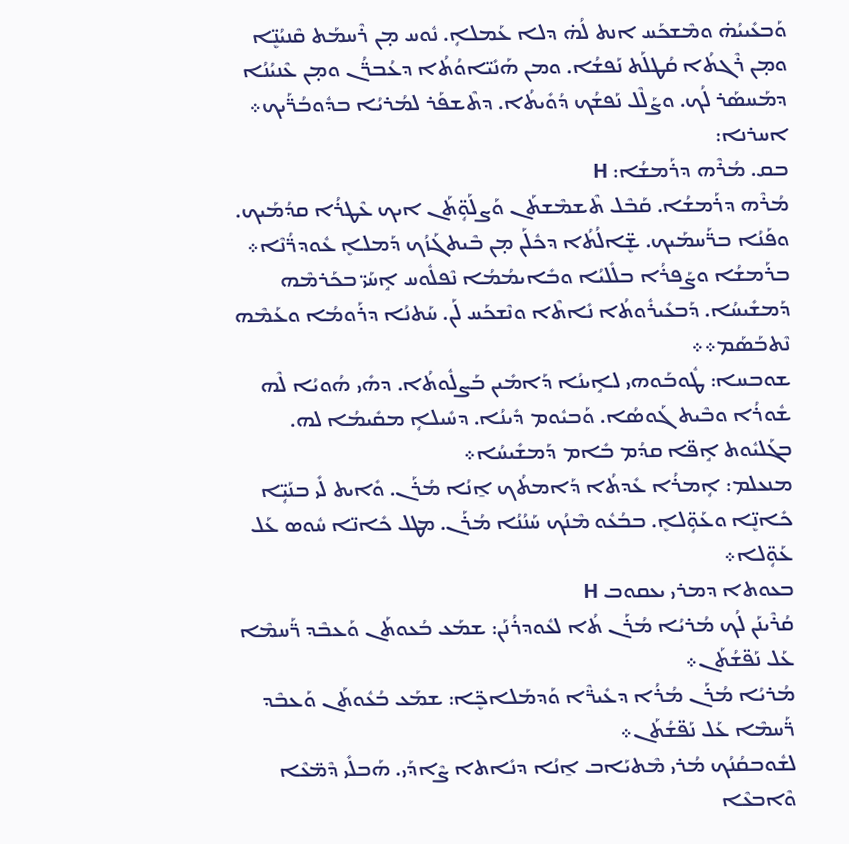ܘܰܒܥܺܝܝܳܗ̇ ܘܡܶܫܟܰܚ ܐܢܬ ܠܳܗ̇ ܕܠܐ ܥܰܡܠܐܴ. ܢܽܘܚ ܡ̣ܢ ܪܶܚܡܰܬ ܩܶܢܝܳܢܷ̈ܐ ܘܡ̣ܢ ܪܶܓܬܳܐ ܩܳܛܠܰܬ ܢܰܦܫܳܐ. ܘܡܢ ܗܰܢܺܝ̈ܐܘܳܬܳܐ ܕܥܳܒܪ̈ܳܢ ܘܡ̣ܢ ܥܶܢܝܳܢܳܐ ܕܡܰܚܣܰܪ ܠܳܟ. ܘܨܰܠܶܠ ܢܰܦܫܳܟ ܕܳܘܺܝܬܳܐ. ܕܬܶܫܦܰܪ ܠܡܳܪܝܳܐ ܒܕܽܘܒܳܪ̈ܰܝܟ܀
ܐܚܪܢܐ:
ܒܩ. ܡܳܪܶܗ ܕܪܰܡܫܳܐ: H
ܡܳܪܶܗ ܕܪܰܡܫܳܐ. ܩܰܒܶܠ ܬܶܫܡܶܫܬܰܢ ܘܰܨܠܰܘܴ̈ܬܰܢ ܐܝܟ ܥܶܛܪܳܐ ܩܕܳܡܰܝܟ. ܘܦܰܢܳܐ ܒܪ̈ܰܚܡܰܝܟ. ܫܷ̈ܐܠܳܬܳܐ ܕܟܽܠܰܢ ܡ̣ܢ ܒܶܝܬܓܰܙܳܟ ܕܰܡܠܐܷ ܥܽܘܕܪ̈ܳܢܶܐ܀
ܒܪܰܡܫܳܐ ܘܨܰܦܪܳܐ ܒܠܺܠܝܳܐ ܘܒܺܐܝܡܳܡܳܐ ܢܶܦܠܽܘܚ ܐܱܚܰܝ̈ ܒܟܰܪܡܶܗ ܕܰܡܫܺܝܚܳܐ. ܕܰܒܥܺܝܪܽܘܬܳܐ ܢܺܐܬܶܐ ܘܢܶܫܟܰܚ ܠܰܢ. ܚܰܬܢܳܐ ܕܪܰܘܡܳܐ ܘܥܰܡܶܗ ܢܶܬܒܰܣܰܡ܀܀
ܫܘܒܚܐ: ܛܽܘܒܰܘܗܝ ܠܐܱܝܢܳܐ ܕܰܐܡܺܝܢ ܒܰܨܠܽܘܬܳܐ. ܕܗܺܝ ܗܳܘܝܳܐ ܠܶܗ ܫܽܘܪܳܐ ܘܒܶܝܬ ܓܰܘܣܳܐ. ܘܰܒܝܽܘܡ ܕܺܝܢܳܐ. ܕܚܺܝܠܐܴ ܡܩܺܝܡܳܐ ܠܗ. ܒܓܰܠܝܽܘܬ ܐܱܦ̈ܐ ܩܕܳܡ ܒܺܐܡ ܕܰܡܫܺܝܚܳܐ܀
ܡܢܥܠܡ: ܐܴܡܪܳܐ ܥܺܕܬܳܐ ܕܰܐܡܬܳܟ ܐ̱ܢܳܐ ܡܳܪܰܢ. ܘܺܐܝܬ ܠܺܝ ܒܢܰܝܴ̈ܐ ܟܺܐܢܷ̈ܐ ܘܥܰܘܴ̈ܠܐܷ. ܒܒܳܥܽܘ ܡܶܢܳܟ ܚܰܢܳܢܳܐ ܡܳܪܰܢ. ܡܛܠ ܟܺܐܢ̈ܐ ܚܽܘܣ ܥܰܠ ܥܰܘܴ̈ܠܐ܀
ܒܥܘܬܐ ܕܡܪܝ ܝܥܩܘܒ H
ܩܳܪܶܝܢܰܢ ܠܳܟ ܡܳܪܝܳܐ ܡܳܪܰܢ ܬܳܐ ܠܥܽܘܕܪܳܢܰܢ: ܫܡܰܥ ܒܳܥܘܬܰܢ ܘܰܥܒܶܕ ܪ̈ܰܚܡܶܐ ܥܰܠ ܢܰܦ̈ܫܳܬܰܢ܀
ܡܳܪܝܳܐ ܡܳܪܰܢ ܡܳܪܳܐ ܕܥܺܝܪ̈ܶܐ ܘܰܕܡܰܠܐܟܷ̈ܐ: ܫܡܰܥ ܒܳܥܽܘܬܰܢ ܘܰܥܒܶܕ ܪ̈ܰܚܡܶܐ ܥܰܠ ܢܰܦ̈ܫܳܬܰܢ܀
ܠܫܽܘܒܩܳܢܳܟ ܡܳܪܝ ܡܶܬܝܰܐܒ ܐ̱ܢܳܐ ܕܢܺܐܬܐ ܨܶܐܕܰܝ. ܗܰܒܠܺܝ ܕܶܡ̈ܥܶܐ ܘܶܐܒܥܶܐ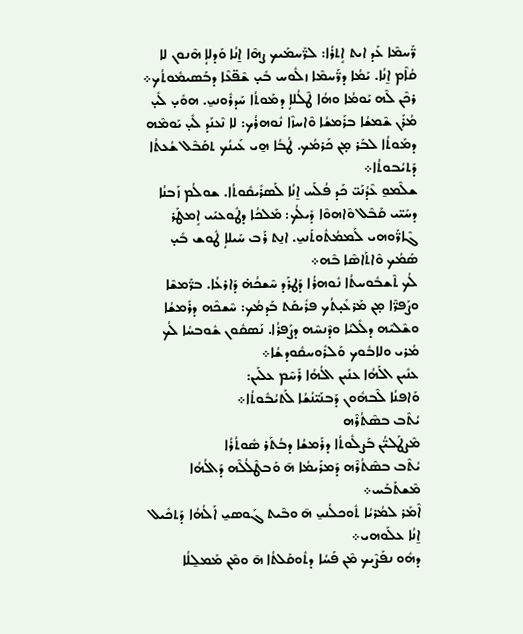ܪ̈ܰܚܡܶܐ ܥܰܕ ܐܝܬ ܐܱܬܪܳܐ: ܠܪ̈ܰܚܡܰܝܟ ܨܗܶܐ ܐ̱ܢܳܐ ܘܰܕܠܐܴ ܗܶܢܘܢ ܠܐ ܩܳܐܶܡ ܐ̱ܢܳܐ. ܝܰܡܳܐ ܕܪ̈ܰܚܡܶܐ ܙܠܽܘܚ ܒܺܝ̣ ܫܶܦ̈ܥܶܐ ܕܒܰܣܝܡܽܘܬܳܟ܀
ܪܟܶܢ ܠܶܗ ܝܰܘܡܳܐ ܘܗܳܐ ܛܶܠܳܠܐܴ ܕܡܰܘܬܳܐ ܚܰܕܪܽܘܢܝ̱. ܗܘܺܝ̣ ܠܺܝ̣ ܡܳܪܰܢ ܫܶܡܫܳܐ ܒܪܰܡܫܳܐ ܘܶܐܚܙܶܐ ܢܽܘܗܪܳܟ: ܠܐ ܢܶܥܢܰܕ ܠܺܝ̣ ܝܰܘܡܶܗ ܕܡܰܘܬܳܐ ܠܒܰܪ ܡ̣ܢ ܟܰܪܡܳܟ. ܛܳܒܳܐ ܗ̱ܝ ܥܰܝܢܳܟ ܬܩܰܒܶܠ ܫܳܥܬܳܐ ܕܰܬܝܳܒܘܬܳܐ܀
ܫܠܶܡܘ̱ ܥܶܕܳܢܰܝ̈ ܟܰܕ ܦܳܠܰܚ ܐ̱ܢܳܐ ܠܰܣܪܺܝܩܽܘܬܳܐ. ܫܘܠܳܡ ܙܰܒܢܳܐ ܕܚܰܝ̈ܝ ܩܰܒܶܠ ܘܶܐܗܘܶܐ ܕܺܝܠܳܟ: ܡܰܠܟܳܐ ܕܛܽܘܥܝܰܝ ܐܱܡܛܰܪ ܓܶܐܪ̈ܰܘܗܝ ܠܰܡܡܳܬܽܘܬܰܢܝ̱. ܐܢ̱ܬ ܪܰܒ ܚܰܝܠܐܴ ܛܽܘܫ ܒܺܝ̣ ܣܰܡܳܟ ܘܶܐܬܰܐܣܶܐ ܒܶܗ܀
ܠܳܟ ܬܶܫܒܽܘܚܬܳܐ ܢܽܘܗܪܳܐ ܕܰܛܪܰܕ ܚܶܫܟܳܗ̇ ܕܰܐܪܥܳܐ. ܒܪ̈ܰܡܫܶܐ ܘܨܰܦܪ̈ܶܐ ܡ̣ܢ ܡܰܪܥܺܝ̣ܬܳܟ ܦܪܺܝܩܰܬ ܒܰܕܡܳܟ: ܚܶܫܟܶܗ ܕܪܰܡܫܳܐ ܘܫܶܠܝܶܗ ܕܠܺܠܝܳܐ ܘܕܶܢܚܶܗ ܕܨܰܦܪܳܐ. ܢܰܣܩܽܘܢ ܫܽܘܒܚܳܐ ܠܳܟ ܡܳܪܝ ܘܠܐܒܽܘܟ ܘܰܠܪܽܘܚܩܽܘܕܫܳܐ܀
ܥܢܺܝܢ ܐܠܰܗܳܐ ܥܢܺܝܢ ܐܠܳܗܳܐ ܪܰܚܶܡ ܥܠܰܝܢ:
ܘܰܐܦܢܳܐ ܠܶܒܗܽܘܢ ܕܰܒܢܰܝ̈ܢܳܫܳܐ ܠܰܬܝܳܒܽܘܬܳܐ܀
ܝܳܬܶܒ ܒܣܶܬܳܪܶܗ
ܡܶܨܛܰܠܝ̈ܳܢ ܒܰܨܠܽܘܬܳܐ ܕܪܰܡܫܳܐ ܕܒܳܬܰܪ ܣܽܘܬܳܪܳܐ
ܝܳܬܶܒ ܒܣܶܬܳܪܶܗ ܕܰܡܪܰܝܡܳܐ ܗ̄ ܘܰܒܛܶܠܳܠܶܗ ܕܰܐܠܳܗܳܐ ܡܶܫܬܰܒܰܚ܀
ܐܶܡܰܪ ܠܡܳܪܝܳܐ ܬܽܘܟܠܳܢܝ̱ ܗ̄ ܘܒܶܝܬ ܓܰܘܣܝ̱ ܐܰܠܳܗܳܐ ܕܰܬܟܺܝܠ ܐ̱ܢܳܐ ܥܠܰܘܗܝ܀
ܕܗܽܘ ܢܦܰܨܶܝܟ ܡܶܢ ܦܰܚܳܐ ܕܬܽܘܩܰܠܬܳܐ ܗ̄ ܘܡܶܢ ܡܰܡܠ̱ܠܳܐ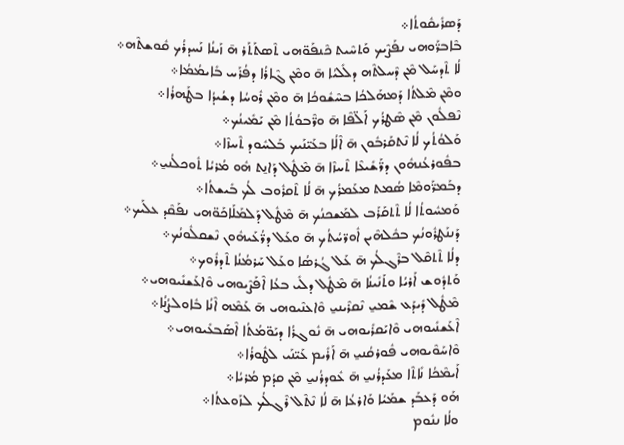ܕܰܣܪܺܝܩܽܘܬܳܐ܀
ܒܶܐܒܪ̈ܰܘܗܝ ܢܦܰܨܶܝܟ ܘܰܬܚܶܝܬ ܟܶܢܦܰܘ̈ܗܝ ܬܶܣܬܰܬܰܪ ܗ̄ ܙܰܝܢܳܐ ܢܰܚܕܪܳܟ ܩܽܘܫܬܶܗ܀
ܠܳܐ ܬܶܕܚܰܠ ܡܶܢ ܕܶܚܠܬܶܗ ܕܠܺܠܝܳܐ ܗ̄ ܘܡܶܢ ܓܶܐܪܳܐ ܕܦܳܪܰܚ ܒܺܐܝܡܳܡܳܐ܀
ܘܡܶܢ ܡܶܠܬܳܐ ܕܰܡܗܰܠܟܳܐ ܒܚܶܫܽܘܟܳܐ ܗ̄ ܘܡܶܢ ܪܽܘܚܳܐ ܕܫܳܝܕܳܐ ܒܛܰܗܪܳܐ܀
ܢܶܦܠܽܘܢ ܡܶܢ ܣܶܛܪܳܟ ܐܰܠ̈ܦܶܐ ܗ̄ ܘܪ̈ܶܒܘܳܬܳܐ ܡܶܢ ܝܰܡܺܝܢܳܟ܀
ܘܰܠܘܳܬܳܟ ܠܳܐ ܢܶܬܩܰܪܒܽܘܢ ܗ̄ ܐܶܠܳܐ ܒܥܰܝ̈ܢܰܝܟ ܒܰܠܚܽܘܕ ܬܶܚܙܶܐ܀
ܒܦܽܘܪܥܳܢܗܽܘܢ ܕܪ̈ܰܫܺܝܥܶܐ ܬܶܚܙܶܐ ܗ̄ ܡܶܛܽܠ ܕܰܐܢ̱ܬ ܗܽܘ ܡܳܪܝܳܐ ܬܽܘܟܠܳܢܝ̱܀
ܕܒܰܡܪ̈ܰܘܡܶܐ ܣܳܡܬ ܡܥܰܡܪܳܟ ܗ̄ ܠܳܐ ܬܶܩܪܽܘܒ ܠܳܟ ܒܺܝܫܬܳܐ܀
ܘܰܡܚܽܘܬܳܐ ܠܳܐ ܬܶܬܩܰܪܰܒ ܠܡܰܫܟܢܳܟ ܗ̄ ܡܶܛܽܠ ܕܰܠܡܰܠܰܐܟܰܘ̈ܗܝ ܢܦܰܩܶܕ ܥܠܰܝܟ܀
ܕܰܢܢܰܛܪܽܘܢܳܟ ܒܟܽܠܗܶܝܢ ܐܽܘܪ̈ܚܳܬܳܟ ܗ̄ ܘܥܰܠ ܕܪ̈ܳܥܰܝܗܽܘܢ ܢܶܫܩܠܽܘܢܳܟ܀
ܕܠܳܐ ܬܶܬܩܶܠ ܒܪܶܓܠܳܟ ܗ̄ ܥܰܠ ܓܳܪܣܳܐ ܘܥܰܠ ܚܰܪܡܳܢܳܐ ܬܶܕܪܽܘܟ܀
ܘܰܬܕܽܘܫ ܐܰܪܝܳܐ ܘܬܰܢܺܝܢܳܐ ܗ̄ ܡܶܛܽܠ ܕܠܺܝ ܒܥܳܐ ܐܶܦܰܨܶܝܘܗܝ ܘܶܐܥܰܫܢܺܝܘܗܝ܀
ܡܶܛܽܠ ܕܺܝܕܰܥ ܫܶܡܝ̱ ܢܶܩܪܶܝܢܝ̱ ܘܶܐܥܢܶܝܘܗܝ ܗ̄ ܥܰܡܶܗ ܐܶܢܳܐ ܒܽܐܘܠܨܳܢܳܐ܀
ܐܶܥܰܫܢܺܝܘܗܝ ܘܶܐܝܰܩܪܺܝܘܗܝ ܗ̄ ܢܽܘܓܪܳܐ ܕܝܰܘ̈ܡܳܬܳܐ ܐܶܣܰܒܥܺܝܘܗܝ܀
ܘܶܐܚܰܘܶܝܘܗܝ ܦܽܘܪܩܳܢܝ̱ ܗ̄ ܐܰܪܺܝܡ ܥܰܝ̈ܢܰܝ ܠܛܽܘܪܳܐ܀
ܐܰܝܡܶܟܳܐ ܢܺܐܬܶܐ ܡܥܰܕܪܳܢܝ̱ ܗ̄ ܥܽܘܕܪܳܢܝ̱ ܡܶܢ ܩܕܳܡ ܡܳܪܝܳܐ܀
ܗܰܘ ܕܰܥܒܰܕ ܫܡܰܝܳܐ ܘܰܐܪܥܳܐ ܗ̄ ܠܳܐ ܢܶܬܶܠ ܪܶܓܠܳܟ ܠܙܰܘܥܬܳܐ܀
ܘܠܳܐ ܢܢܽܘܡ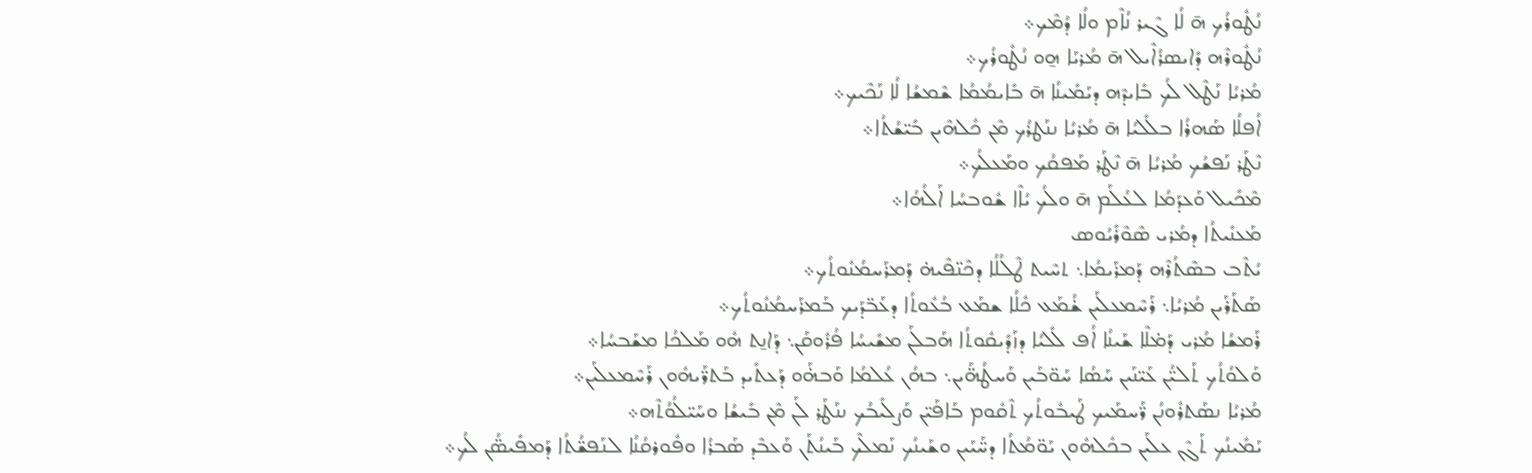ܢܳܛܽܘܪܳܟ ܗ̄ ܠܳܐ ܓܶܝܪ ܢܳܐܶܡ ܘܠܳܐ ܕܳܡܶܟ܀
ܢܳܛܽܘܪܶܗ ܕܺܐܝܣܪܳܐܶܝܠ ܗ̄ ܡܳܪܝܰܐ ܗ̱ܘ ܢܳܛܽܘܪܳܟ܀
ܡܳܪܝܳܐ ܢܰܛܶܠ ܠܳܟ ܒܺܐܝܕܶܗ ܕܝܰܡܺܝܢܳܐ ܗ̄ ܒܺܐܝܡܳܡܳܐ ܫܶܡܫܳܐ ܠܳܐ ܢܰܟܶܝܟ܀
ܐܳܦܠܳܐ ܣܰܗܪܳܐ ܒܠܺܠܝܳܐ ܗ̄ ܡܳܪܝܳܐ ܢܢܰܛܪܳܟ ܡܶܢ ܟܽܠܗܶܝܢ ܒܺܝ̈ܫܳܬܳܐ܀
ܢܶܛܰܪ ܢܰܦܫܳܟ ܡܳܪܝܳܐ ܗ̄ ܢܶܛܰܪ ܡܰܦܩܳܟ ܘܡܰܥܠܳܟ܀
ܡܶܟܺܝܠ ܘܰܥܕܰܡܳܐ ܠܥܳܠܰܡ ܗ̄ ܘܠܳܟ ܝܳܐܶܐ ܫܽܘܒܚܳܐ ܐܰܠܳܗܳܐ܀
ܡܰܥܢܺܝܬܳܐ ܕܡܳܪܝ ܣܶܘܶܪܺܝܳܘܣ
ܝܳܬܶܒ ܒܣܶܬܳܪܶܗ ܕܰܡܪܰܝܡܳܐ܆ ܬܚܶܝܬ ܛܶܠܳܠܳܐ ܕܟܶܢ̈ܦܶܝܗ̇ ܕܰܡܪܰܚܡܳܢܽܘܬܳܟ܀
ܣܰܬܰܪܰܝܢ ܡܳܪܝܳܐ܆ ܪܰܚܶܡܥܠܰܝܢ ܫ̇ܳܡܰܥ ܟܽܠܳܐ ܫܡܰܥ ܒܳܥܽܘܬܳܐ ܕܥܰܒ̈ܕܰܝܟ ܒܰܡܪܰܚܡܳܢܽܘܬܳܟ܀
ܪܰܡܫܳܐ ܡܳܪܝ ܕܰܡ̇ܠܶܐ ܫܰܝܢܳܐ ܐܳܦ ܠܺܠܝܳܐ ܕܙܰܕܺܝܩܽܘܬܳܐ ܗܰܒܠܰܢ ܡܫܺܝܚܳܐ ܦܳܪܽܘܩܰܢ܆ ܕܰܐܢ̱ܬ ܗܽܘ ܡܰܠܟܳܐ ܡܫܰܒܚܳܐ܀
ܘܰܠܘܳܬܳܟ ܬܰܠܝ̈ܳܢ ܥܰܝ̈ܢܰܝܢ ܚܰܣܳܐ ܚܰܘ̈ܒܰܝܢ ܘܰܚܛܳܗ̈ܰܝܢ܆ ܒܗܳܢ ܥܳܠܡܳܐ ܘܰܒܗ̇ܰܘ ܕܰܥܬܺܝܕ ܒܰܬܪ̈ܰܝܗܽܘܢ ܪܰܚܶܡܥܠܰܝܢ܀
ܡܳܪܝܳܐ ܢܣܰܬܪܽܘܢܳܢ ܪ̈ܰܚܡܰܝܟ ܛܰܝܒܽܘܬܳܟ ܬܶܩܽܘܡ ܒܰܐܦܰܝ̈ܢ ܘܰܨܠܺܝܒܳܟ ܢܢܰܛܰܪ ܠܰܢ ܡܶܢ ܒܺܝܫܳܐ ܘܚܰܝ̈ܠܳܘܳܬܶܗ܀
ܝܰܡܺܝܢܳܟ ܬܰܓܶܢ ܥܠܰܝܢ ܒܟܽܠܗܽܘܢ ܝܰܘ̈ܡܳܬܳܐ ܕܚ̈ܰܝܰܝܢ ܘܫܰܝܢܳܟ ܢܰܡܠܶܟ ܒܰܝܢܳܬܰܢ ܘܰܥܒܶܕ ܣܰܒܪܳܐ ܘܦܽܘܪܩܳܢܳܐ ܠܢܰܦܫ̈ܳܬܳܐ ܕܰܡܦܺܝܣ̈ܳܢ ܠܳܟ܀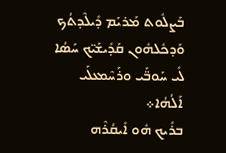ܒܰܨܠܽܘܬ ܡܰܪܝܰܡ ܕܺܝܠܶܕܬܳܟ ܘܰܕܟܽܠܗܽܘܢ ܩܰܕܺܝܫܰܝ̈ܟ ܚܰܣܳܐ ܠܺܝ ܚܰܘܒ̈ܰܝ ܘܪܰܚܶܡܥܠܰܝ ܐܰܠܳܗܳܐ܀
ܒܪܺܝܟ ܗܽܘ ܐܺܝܩܳܪܶܗ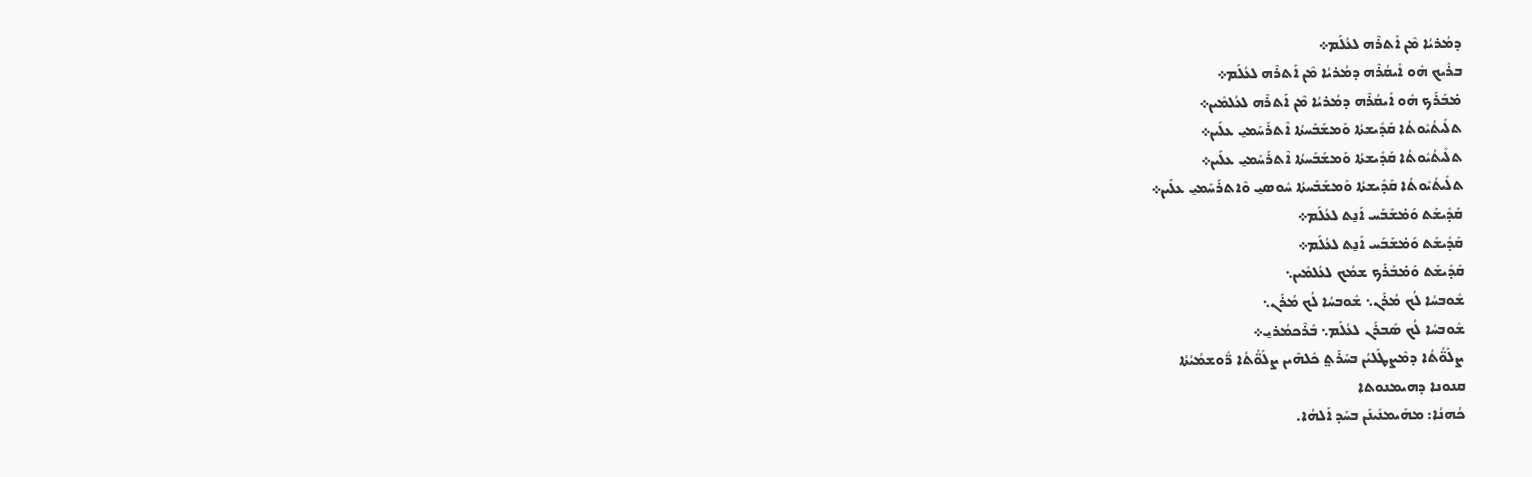ܕܡܳܪܝܳܐ ܡܶܢ ܐܰܬܪܶܗ ܠܥܳܠܰܡ܀
ܒܪܺܝܟ ܗܽܘ ܐܺܝܩܳܪܶܗ ܕܡܳܪܝܳܐ ܡܶܢ ܐܰܬܪܶܗ ܠܥܳܠܰܡ܀
ܡ̇ܒܰܪܰܟ ܗܽܘ ܐܺܝܩܳܪܶܗ ܕܡܳܪܝܳܐ ܡܶܢ ܐܰܬܪܶܗ ܠܥܳܠܡܺܝܢ܀
ܬܠܺܝܬܳܝܽܘܬܳܐ ܩܰܕܺܝܫܬܳܐ ܘܰܡܫܰܒܰܚܬܳܐ ܐܶܬܪܰܚܰܡܝ̱ ܥܠܰܝܢ܀
ܬܠܺܝܬܳܝܽܘܬܳܐ ܩܰܕܺܝܫܬܳܐ ܘܰܡܫܰܒܰܚܬܳܐ ܐܶܬܪܰܚܰܡܝ̱ ܥܠܰܝܢ܀
ܬܠܺܝܬܳܝܽܘܬܳܐ ܩܰܕܺܝܫܬܳܐ ܘܰܡܫܰܒܰܚܬܳܐ ܚܽܘܣܝ̱ ܘܶܐܬܪܰܚܰܡܝ̱ ܥܠܰܝܢ܀
ܩܰܕܺܝܫܰܬ ܘܰܡ̇ܫܰܒܰܚ ܐܰܢ̱ܬ ܠܥܳܠܰܡ܀
ܩܰܕܺܝܫܰܬ ܘܰܡ̇ܫܰܒܰܚ ܐܰܢ̱ܬ ܠܥܳܠܰܡ܀
ܩܰܕܺܝܫܰܬ ܘܰܡ̇ܒܰܪܰܟ ܫܡܳܟ ܠܥܳܠܡܺܝܢ܆
ܫܽܘܒܚܳܐ ܠܳܟ ܡܳܪܰܢ܆ ܫܽܘܒܚܳܐ ܠܳܟ ܡܳܪܰܢ܆
ܫܽܘܒܚܳܐ ܠܳܟ ܣܰܒܪܰܢ ܠܥܳܠܰܡ܆ ܒܰܪܶܟܡܳܪܝ̱܀
ܨܠܰܘ̈ܳܬܳܐ ܕܡܶܨܛܰܠܝܳܢ ܒܚܰܪܰܬ݀ ܟܽܠܗܶܝܢ ܨܠܰܘ̈ܳܬܳܐ ܪ̈ܽܘܫܡܳܝܳܬܳܐ
ܩܢܘܢܐ ܕܗܝܡܢܘܬܐ
ܟܳܗܢܳܐ: ܡܗܰܝܡܢܺܝܢܰܢ ܒܚܰܕ ܐܰܠܗܳܐ.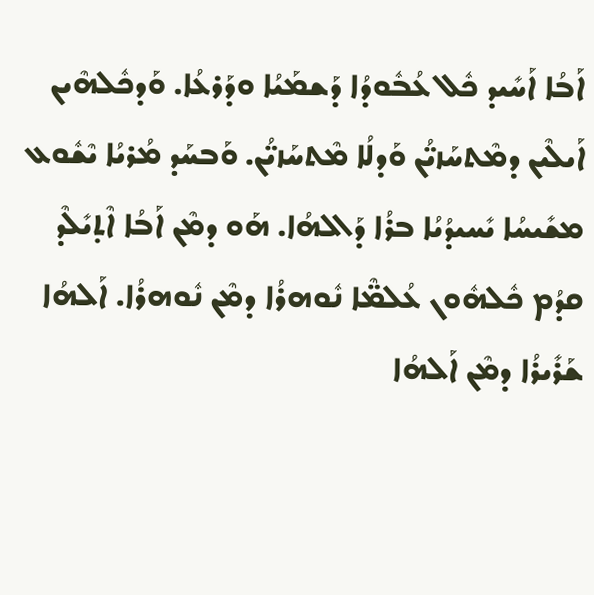ܐܰܒܳܐ ܐܰܚܺܝܕ ܟܽܠ ܥܳܒܽܘܕܳܐ ܕܰܫܡܰܝܳܐ ܘܕܰܪܥܳܐ. ܘܰܕܟܽܠܗܶܝܢ ܐܰܝܠܶܝܢ ܕܡܶܬܚܰܙܝ̈ܳܢ ܘܰܕܠܳܐ ܡܶܬܚܰܙܝ̈ܳܢ. ܘܰܒܚܰܕ ܡܳܪܝܳܐ ܝܶܫܽܘܥ ܡܫܺܝܚܳܐ ܝܺܚܝܕܳܝܳܐ ܒܪܳܐ ܕܰܐܠܗܳܐ. ܗܰܘ ܕܡܶܢ ܐܰܒܳܐ ܐܶܬ̣ܝܺܠܶܕ ܩܕܳܡ ܟܽܠܗܽܘܢ ܥܳܠܡ̈ܶܐ ܢܽܘܗܪܳܐ ܕܡܶܢ ܢܽܘܗܪܳܐ. ܐܰܠܗܳܐ ܫܰܪܺܝܪܳܐ ܕܡܶܢ ܐܰܠܗܳܐ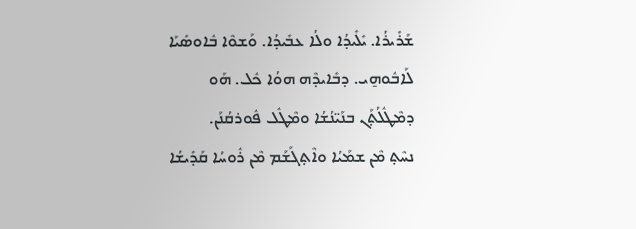ܫܰܪܺܝܪܳܐ. ܝܺܠܺܝܕܳܐ ܘܠܳܐ ܥܒܺܝܕܳܐ. ܘܰܫܘܶܐ ܒܽܐܘܣܺܝܰܐ ܠܰܐܒܽܘܗ̱ܝ. ܕܒܺܐܝܕܶܗ ܗܘܳܐ ܟܽܠ. ܗܰܘ ܕܡܶܛܽܠܳܬ̣ܰܢ ܒܢܰܝ̈ܢܳܫܳܐ ܘܡܶܛܽܠ ܦܽܘܪܩܳܢܰܢ.
ܢܚܶܬ̣ ܡܶܢ ܫܡܰܝܳܐ ܘܐܶܬ̣ܓܰܫܰܡ ܡܶܢ ܪܽܘܚܳܐ ܩܰܕܺܝܫܳܐ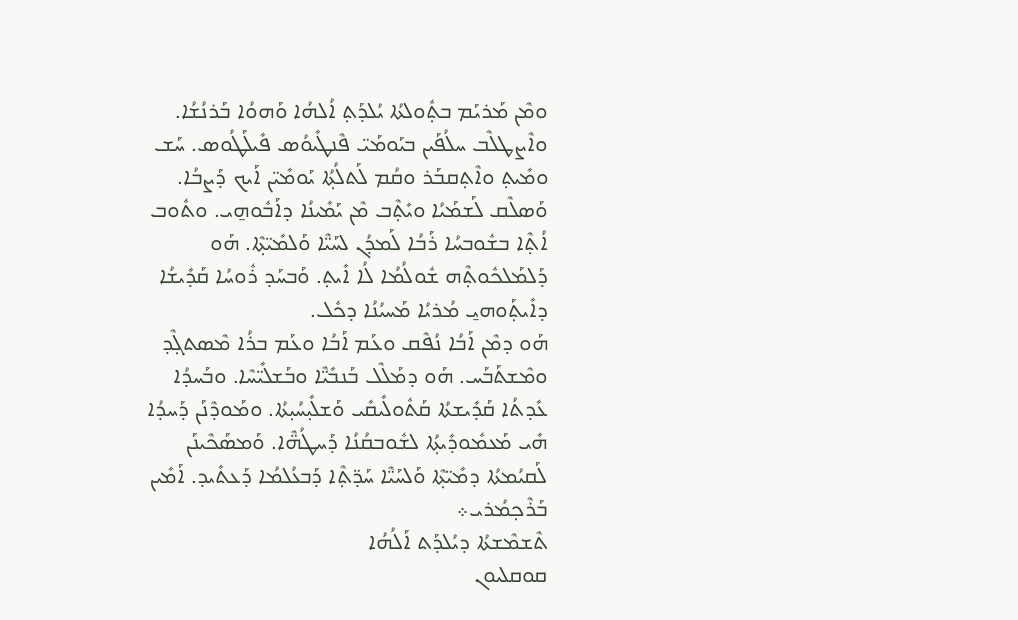ܘܡܶܢ ܡܰܪܝܰܡ ܒܬ̣ܽܘܠܬܳܐ ܝܳܠܕܰܬ̣ ܐܳܠܗܳܐ ܘܰܗܘܳܐ ܒܰܪܢܳܫܳܐ. ܘܐܶܨܛܠܶܒ ܚܠܳܦܰܝܢ ܒܝܰܘܡܰܝ̈ ܦܶܢܛܺܝܘܳܣ ܦܺܝܠܰܛܳܘܣ. ܚܰܫ ܘܡܺܝܬ̣ ܘܐܶܬ̣ܩܒܰܪ ܘܩܳܡ ܠܰܬܠܳܬ̣ܳܐ ܝܰܘܡܺܝ̈ܢ ܐܰܝܟ ܕܰܨܒܳܐ.
ܘܰܣܠܶܩ ܠܰܫܡܰܝܳܐ ܘܝܺܬ̣ܶܒ ܡܶܢ ܝܰܡܺܝܢܳܐ ܕܐܰܒܽܘܗ̱ܝ. ܘܬܽܘܒ ܐܳܬ̣ܶܐ ܒܫܽܘܒܚܳܐ ܪܰܒܳܐ ܠܰܡܕܳܢ ܠܚܰܝ̈ܶܐ ܘܰܠܡܺܝ̈ܬ̣ܶܐ. ܗܰܘ ܕܰܠܡܰܠܟܽܘܬ̣ܶܗ ܫܽܘܠܳܡܳܐ ܠܳܐ ܐܺܝܬ̣. ܘܰܒܚܰܕ ܪܽܘܚܳܐ ܩܰܕܺܝܫܳܐ ܕܐܺܝܬ̣ܰܘܗܝ̱ ܡܳܪܝܳܐ ܡܰܚܝܳܢܳܐ ܕܟܽܠ.
ܗܰܘ ܕܡܶܢ ܐܰܒܳܐ ܢܳܦܶܩ ܘܥܰܡ ܐܰܒܳܐ ܘܥܰܡ ܒܪܳܐ ܡܶܣܬܓ̣ܶܕ ܘܡܶܫܬܰܒܰܚ. ܗܰܘ ܕܡܰܠܶܠ ܒܰܢܒܺܝ̈ܶܐ ܘܒܰܫܠܺܝ̈ܚܶܐ. ܘܒܰܚܕܳܐ ܥܺܕܬܳܐ ܩܰܕܺܝܫܬܳܐ ܩܰܬܽܘܠܺܝܩܺܝ ܘܰܫܠܺܝ̣ܚܳܝ̣ܬܳܐ. ܘܡܰܘܕܶܢܰܢ ܕܰܚܕܳܐ ܗܺܝ ܡܰܥܡܽܘܕܺܝܬ̣ܳܐ ܠܫܽܘܒܩܳܢܳܐ ܕܰܚܛܳܗ̈ܶܐ. ܘܰܡܣܰܟܶܝܢܰܢ ܠܰܩܝܳܡܬܳܐ ܕܡܺܝ̈ܬ̣ܶܐ ܘܰܠܚܰܝ̈ܶܐ ܚܰܕ̈ܬ̣ܶܐ ܕܰܒܥܳܠܡܳܐ ܕܰܥܬܺܝܕ. ܐܰܡܺܝܢ ܒܰܪܶܟ̣ܡܳܪܝ܀
ܬܶܫܡܶܫܬܳܐ ܕܝܳܠܕܰܬ ܐܰܠܳܗܳܐ
ܩܘܩܠܝܘܢ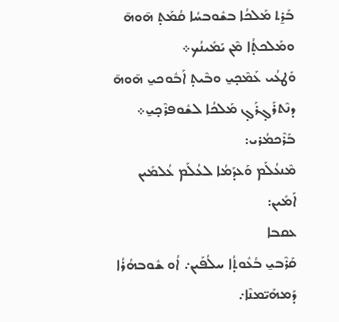ܒܰܪ̱ܬ ܡܰܠܟܳܐ ܒܫܽܘܒܚܳܐ ܩܳܡܰܬ̣ ܗ̄ܘܗ̄ ܘܡܰܠܟܬ̣ܳܐ ܡܶܢ ܝܰܡܺܝܢܳܟ܀
ܘܰܛܥܳܝ ܥܰܡܶܟ̣ܝ̱ ܘܒܶܝܬ̣ ܐܰܒܽܘܟܝ̱ ܗ̄ܘܗ̄ ܕܢܶܬܪܰܓ̣ܪܰܓ̣ ܡܰܠܟܳܐ ܠܫܽܘܦܪܶܟ̣ܝ̱܀
ܒܰܪܶܟܡܳܪܝ:
ܡܶܢܥܳܠܰܡ ܘܰܥܕܰܡܳܐ ܠܥܳܠܰܡ ܥܳܠܡܺܝܢ ܐܰܡܺܝܢ:
ܥܩܒܐ
ܩܰܪܶܒܝ̱ ܒܳܥܽܘܬ̣ܳܐ ܚܠܳܦܰܝܢ܇ ܐܳܘ ܫܽܘܒܗܳܪܳܐ ܕܰܡܗܰܝ̈ܡܢܶܐ܇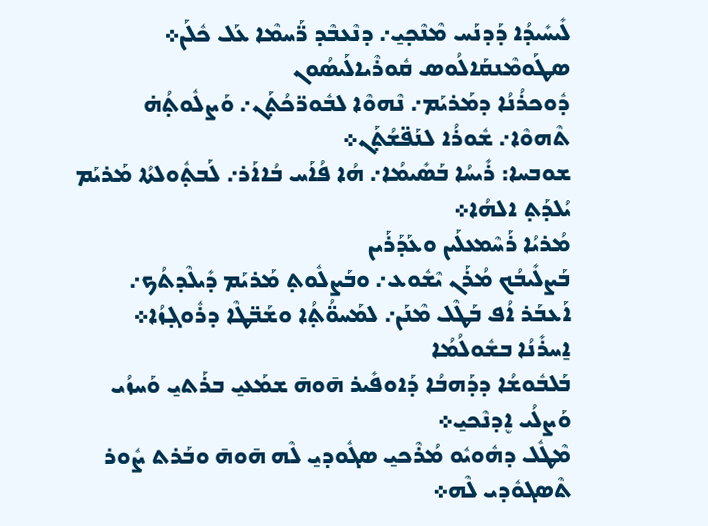ܠܺܝܚܺܝܕܳܐ ܕܰܕܢܰܚ ܡܶܢܶܟ̣ܝ̱܇ ܕܢܶܥܒܶܕ ܪ̈ܰܚܡܶܐ ܥܰܠ ܟܽܠܰܢ܀
ܣܛܰܘܡܶܢܩܰܐܠܳܘܣ ܩܽܘܪܶܝܐܠܰܝܣܳܘܢ
ܕܽܘܟܪܳܢܳܐ ܕܡܰܪܝܰܡ܇ ܢܶܗܘܶܐ ܠܒܽܘܪ̈ܟܳܬ̣ܰܢ܇ ܘܰܨܠܽܘܬ̣ܳܗ̇ ܬܶܗܘܶܐ܇ ܫܽܘܪܳܐ ܠܢܰܦ̈ܫܳܬ̣ܰܢ܀
ܫܘܒܚܐ: ܪܺܝܚܳܐ ܒܰܣܺܝܡܳܐ܇ ܗܳܐ ܦܳܐܰܚ ܒܳܐܐܰܪ܇ ܠܰܒܬ̣ܽܘܠܬܳܐ ܡܰܪܝܰܡ ܝܳܠܕܰܬ̣ ܐܠܗܳܐ܀
ܡܳܪܝܳܐ ܪܰܚܶܡܥܠܰܝܢ ܘܥܰܕܰܪܰܝܢ
ܒܰܨܠܺܝܒܳܟ ܡܳܪܰܢ ܝܶܫܽܘܥ܇ ܘܒܰܨܠܽܘܬ̣ ܡܰܪܝܰܡ ܕܺܝܠܶܕܬܳܟ܇ ܐܰܥܒܰܪ ܐܳܦ ܒܰܛܶܠ ܡܶܢܰܢ܇ ܠܡܰܚܘ̈ܳܬ̣ܳܐ ܘܫܰܒ̈ܛܶܐ ܕܪܽܘܓ̣ܙܳܐ܀
ܐ̱ܚܪܺܢܳܐ ܒܫܽܘܠܳܡܳܐ
ܒܰܠܒܽܘܫܳܐ ܕܕܰܗܒܳܐ ܕܰܐܘܦܺܝܪ ܗ̄ܘܗ̄ ܫܡܰܥܝ̱ ܒܪܰܬܝ̱ ܘܰܚܙܳܝ ܘܰܨܠܳܝ ܐܷܕܢܶܟܝ̱܀
ܡܶܛܽܠ ܕܗܽܘܝܽܘ ܡܳܪܶܟܝ̱ ܣܓܽܘܕܝ̱ ܠܶܗ ܗ̄ܘܗ̄ ܘܒܰܪܬ ܨܽܘܪ ܬܶܣܓܘܽܕܝ ܠܶܗ܀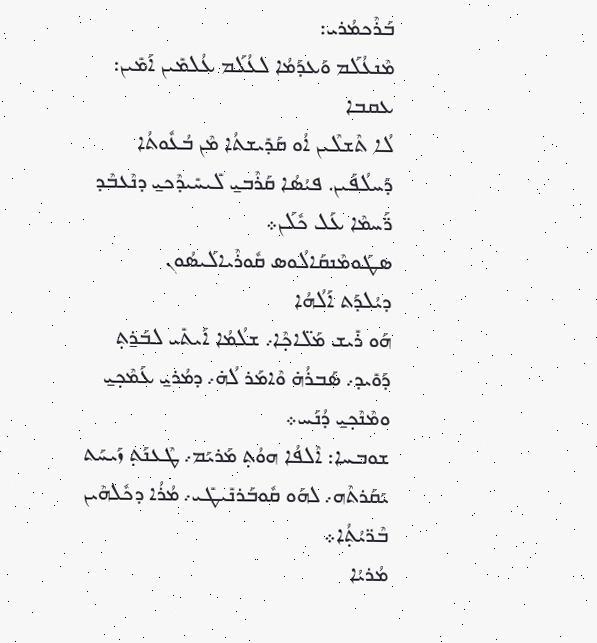ܒܰܪܶܟܡܳܪܝ:
ܡܶܢܥܳܠܰܡ ܘܰܥܕܰܡܳܐ ܠܥܳܠܰܡ ܥܳܠܡܺܝܢ ܐܰܡܺܝܢ:
ܥܩܒܐ
ܠܳܐ ܬܶܫܠܶܝܢ ܐܳܘ ܩܰܕܺܝܫܬܳܐ ܡܶܢ ܒܳܥܽܘܬܳܐ ܕܰܚܠܳܦܰܝܢ. ܦܝܳܣܳܐ ܩܰܪܶܒܝ̱ ܠܺܝܚܺܝܕܶܟܝ̱ ܕܢܶܥܒܶܕ ܪ̈ܰܚܡܶܐ ܥܰܠ ܟܽܠܰܢ܀
ܣܛܰܘܡܶܢܩܰܐܠܳܘܣ ܩܽܘܪܶܝܐܠܰܝܣܳܘܢ
ܕܝܳܠܕܰܬ ܐܰܠܳܗܳܐ
ܗܰܘ ܪܺܝܫ ܡܰܠ̈ܐܟ̣ܶܐ܇ ܫܠܳܡܳܐ ܐܰܝܬܺܝ ܠܒܰܪ̱ܬ̣ ܕܰܘܺܝܕ܇ ܣܰܒܪܳܗ̇ ܘܶܐܡܰܪ ܠܳܗ̇܇ ܕܡܳܪܝ̱ ܥܰܡܶܟ̣ܝ̱ ܘܡܶܢܶܟ̣ܝ̱ ܕܳܢܰܚ܀
ܫܘܒܚܐ: ܐܶܠܦܳܐ ܗܘܳܬ̣ ܡܰܪܝܰܡ܇ ܛܶܥܢܰܬ̣ ܙܰܝܚܰܬ ܝܰܩܰܪܬܶܗ܇ ܠܗܰܘ ܩܽܘܒܰܪܢܺܝܛܺܝ܇ ܡܳܪܳܐ ܕܟܽܠܗܶܝܢ ܒܶܪ̈ܝܳܬ̣ܳܐ܀
ܡܳܪܝܳܐ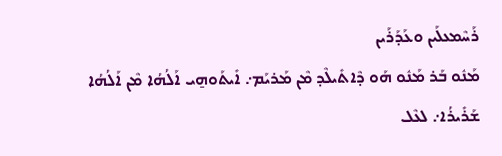ܪܰܚܶܡܥܠܰܝܢ ܘܥܰܕܰܪܰܝܢ
ܡܰܢܽܘ ܒܰܪ ܡܰܢܽܘ ܗܰܘ ܕܶܐܬܺܝܠܶܕ ܡܶܢ ܡܰܪܝܰܡ܇ ܐܺܝܬܰܘܗ̱ܝ ܐܰܠܳܗܳܐ ܡܶܢ ܐܰܠܳܗܳܐ ܫܰܪܺܝܪܳܐ܇ ܠܥܶܠ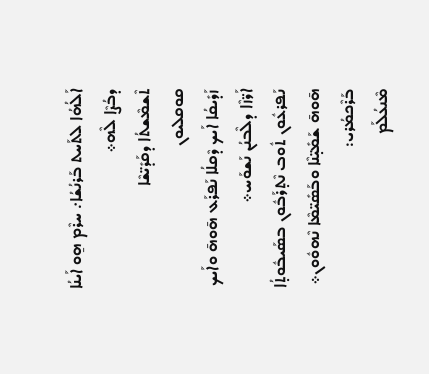ܐܰܠܳܗܳܐ ܠܬܰܚܬ ܒܰܪܢܳܫܳܐ܇ ܚܪܶܡ ܗ̱ܘ ܐܰܝܢܳܐ ܕܒܳܨܶܐ ܠܶܗ܀
ܬܶܫܡܶܫܬܳܐ ܕܩܰܕܺܝ̈ܫܶܐ
ܩܘܩܠܝܘܢ
ܙܰܕܺܝܩܳܐ ܐܰܝܟ ܕܶܩܠܳܐ ܢܰܦܪܰܥ ܗ̄ܘܗ̄ ܘܐܰܝܟ ܐܰܪ̈ܙܶܐ ܕܠܶܒܢܳܢ ܢܰܫܘܰܚ܀
ܢܰܦܪܥܽܘܢ ܬܽܘܒ ܢܶܬ̣ܪܰܒܽܘܢ ܒܣܰܝܒܽܘܬ̣ܳܐ ܗ̄ܘܗ̄ ܫܰܡܺܝ̣̈ܢܶܐ ܘܒܰܣܺܝ̈ܡܶܐ ܢܶܗܘܽܘܢ܀
ܒܰܪܶܟܡܳܪܝ:
ܡܶܢܥܳܠܰܡ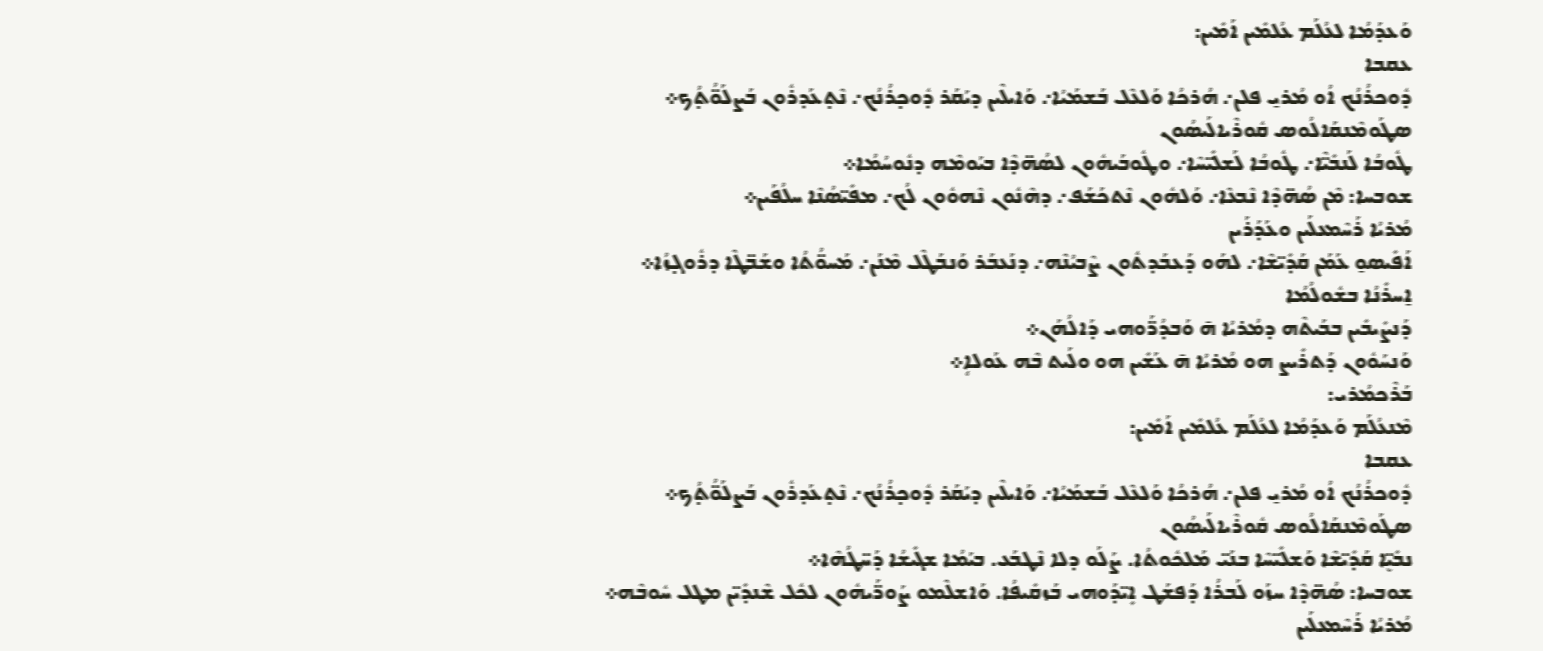ܘܰܥܕܰܡܳܐ ܠܥܳܠܰܡ ܥܳܠܡܺܝܢ ܐܰܡܺܝܢ:
ܥܩܒܐ
ܕܽܘܟܪܳܢܳܟ ܐܳܘ ܡܳܪܝ̱ ܦܠܢ܇ ܗܳܪܟܳܐ ܘܰܠܥܶܠ ܒܰܫܡܰܝܳܐ܇ ܘܰܐܝܠܶܝܢ ܕܝܰܩܰܪ ܕܽܘܟ̣ܪܳܢܳܟ܇ ܢܶܬ̣ܥܰܕܪܽܘܢ ܒܰܨܠܰܘ̈ܳܬ̣ܳܟ܀
ܣܛܰܘܡܶܢܩܰܐܠܳܘܣ ܩܽܘܪܶܝܐܠܰܝܣܳܘܢ
ܛܽܘܒܳܐ ܠܰܢܒܺܝ̈ܶܐ܇ ܛܽܘܒܳܐ ܠܰܫܠܺܝ̈ܚܶܐ܇ ܘܛܽܘܒܰܝܗܽܘܢ ܠܣܳܗ̈ܕܶܐ ܒܝܰܘܡܶܗ ܕܢܽܘܚܳܡܳܐ܀
ܫܘܒܚܐ: ܡܶܢ ܣܳܗ̈ܕܶܐ ܢܶܒܥܶܐ܇ ܘܰܠܗܽܘܢ ܢܶܬܟܰܫܰܦ܇ ܕܗܶܢܽܘܢ ܢܶܗܘܽܘܢ ܠܳܟ܇ ܡܦܺܝ̈ܣܳܢܶܐ ܚܠܳܦܰܝܢ܀
ܡܳܪܝܳܐ ܪܰܚܶܡܥܠܰܝܢ ܘܥܰܕܰܪܰܝܢ
ܐܰܦܺܝܣܘ̱ ܥܰܡܰܢ ܩܰܕܺܝ̈ܫܶܐ܇ ܠܗܰܘ ܕܰܥܒܰܕܬܽܘܢ ܨܶܒܝܳܢܶܗ܇ ܕܢܰܥܒܰܪ ܘܰܢܒܰܛܶܠ ܡܶܢܰܢ܇ ܡܰܚܘ̈ܳܬܳܐ ܘܫܰܒ̈ܛܶܐ ܕܪܽܘܓ̣ܙܳܐ܀
ܐ̱ܚܪܺܢܳܐ ܒܫܽܘܠܳܡܳܐ
ܕܰܢܨܺܝܒܺܝܢ ܒܒܰܝܬܶܗ ܕܡܳܪܝܳܐ ܗ̄ ܘܰܒܕܳܪ̈ܰܘܗܝ ܕܰܐܠܳܗܰܢ܀
ܘܰܢܚܰܘܽܘܢ ܕܰܬܪܺܝܨ ܗܘ ܡܳܪܝܳܐ ܗ̄ ܥܰܫܺܝܢ ܗܘ ܘܠܰܝܬ ܒܶܗ ܥܰܘܠܐܴ܀
ܒܰܪܶܟܡܳܪܝ:
ܡܶܢܥܳܠܰܡ ܘܰܥܕܰܡܳܐ ܠܥܳܠܰܡ ܥܳܠܡܺܝܢ ܐܰܡܺܝܢ:
ܥܩܒܐ
ܕܽܘܟܪܳܢܳܟ ܐܳܘ ܡܳܪܝ̱ ܦܠܢ܇ ܗܳܪܟܳܐ ܘܰܠܥܶܠ ܒܰܫܡܰܝܳܐ܇ ܘܰܐܝܠܶܝܢ ܕܝܰܩܰܪ ܕܽܘܟ̣ܪܳܢܳܟ܇ ܢܶܬ̣ܥܰܕܪܽܘܢ ܒܰܨܠܰܘ̈ܳܬ̣ܳܟ܀
ܣܛܰܘܡܶܢܩܰܐܠܳܘܣ ܩܽܘܪܶܝܐܠܰܝܣܳܘܢ
ܢܒܺܝܷ̈ܐ ܩܰܕܺܝ̈ܫܶܐ ܘܰܫܠܺܝ̈ܚܶܐ ܒܢܰܝ̈ ܡܰܠܟܽܘܬܳܐ. ܨܰܠܰܘ ܕܠܐ ܢܶܛܒܰܥ. ܒܝܰܡܳܐ ܫܓܺܝܫܳܐ ܕܰܚ̈ܛܳܗܶܐ܀
ܫܘܒܚܐ: ܣܳܗ̈ܕܶܐ ܚܙܰܘ ܠܰܒܪܳܐ ܕܰܦܫܰܛ ܐܻܝ̈ܕܰܘܗܝ ܒܰܙܩܺܝܦܳܐ. ܘܰܐܫܠܶܡܘ ܨܰܘܪ̈ܰܝܗܽܘܢ ܠܟܽܠ ܫܶܢܕܺܝ̈ܢ ܡܛܠ ܚܽܘܒܶܗ܀
ܡܳܪܝܳܐ ܪܰܚܶܡܥܠܰܝܢ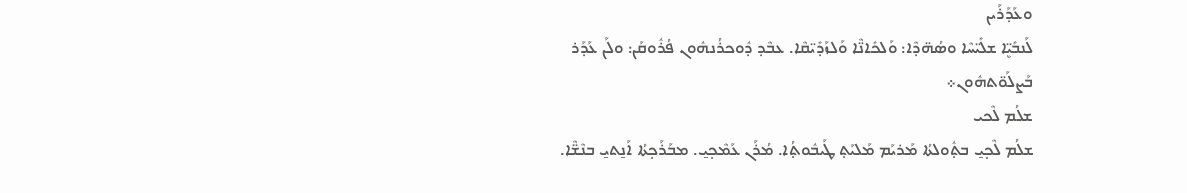ܘܥܰܕܰܪܰܝܢ
ܠܰܢܒܺܝܷ̈ܐ ܫܠܺܝ̈ܚܶܐ ܘܣܳܗ̈ܕܶܐ: ܘܰܠܟܺܐܢ̈ܶܐ ܘܰܠܙܰܕܺܝ̈ܩܶܐ. ܥܒܶܕ ܕܽܘܟܪܳܢܗܽܘܢ ܦܳܪܽܘܩܰܢ: ܘܠܰܢ ܥܰܕܰܪ ܒܰܨܠܰܘ̈ܬܗܽܘܢ܀
ܫܠܳܡ ܠܶܟܝ
ܫܠܳܡ ܠܶܟ̣ܝ̱ ܒܬ̣ܽܘܠܬܳܐ ܡܰܪܝܰܡ ܡܰܠܝܰܬ̣ ܛܰܝܒܽܘܬ̣ܳܐ. ܡܳܪܰܢ ܥܰܡܶܟ̣ܝ̱. ܡܒܰܪܰܟ̣ܬܳܐ ܐܰܢ̱ܬܝ̱ ܒܢܶܫ̈ܶܐ.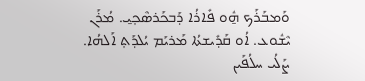ܘܰܡܒܰܪܰܟ ܗ̱ܽܘ ܦܺܐܪܳܐ ܕܰܒܟܰܪܣܶܟ̣ܝ̱. ܡܳܪܰܢ ܝܶܫܽܘܥ. ܐܳܘ ܩܰܕܺܝܫܬܳܐ ܡܰܪܝܰܡ ܝܳܠܕܰܬ̣ ܐܰܠܗܳܐ. ܨܰܠܳܝ ܚܠܳܦܰܝܢ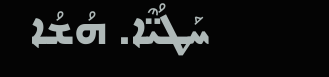ܚܰܛܳܝ̈ܶܐ. ܗܳܫܳܐ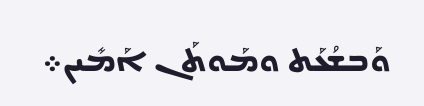ܘܰܒܫܳܥܰܬ ܘܡܰܘܬܰܢ ܐܰܡܺܝܢ܀